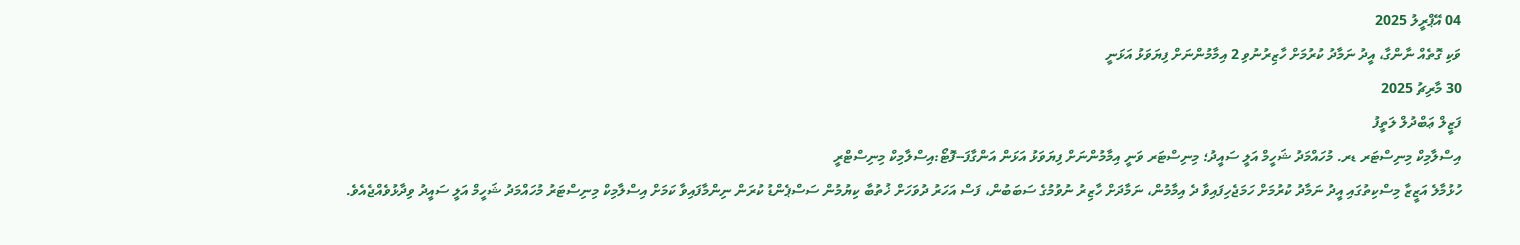04 އޭޕްރީލު 2025
ވަކި ގޮތެއް ނާންގާ، އީދު ނަމާދު ކުރުމަށް ހާޒިރުނުވި 2 އިމާމުންނަށް ފިޔަވަޅު އަޅަނީ
30 މާރިޗު 2025
ފަޒީލް ޢަބްދުލް ލަތީފު
އިސްލާމިކް މިނިސްޓަރ ޑރ. މުހައްމަދު ޝަހީމް އަލީ ސައީދު؛ މިނިސްޓަރ ވަނީ އިމާމުންނަށް ފިޔަވަޅު އަޅަން އަންގާފަ--ފޮޓޯ:އިސްލާމިކް މިނިސްޓްރީ
ހުޅުމާލެ އަޒީޒާ މިސްކިތުގައި އީދު ނަމާދު ކުރުމަށް ހަމަޖެހިފައިވާ ދެ އިމާމުން، ނަމާދަށް ހާޒިރު ނުވުމުގެ ސަބަބުން، ފަސް އަހަރު ދުވަހަށް ޚުތުބާ ކިޔުމުން ސަސްޕެންޑު ކުރަން ނިންމާފައިވާ ކަމަށް އިސްލާމިކް މިނިސްޓަރު މުހައްމަދު ޝަހީމް އަލީ ސައީދު ވިދާޅުވެއްޖެއެވެ.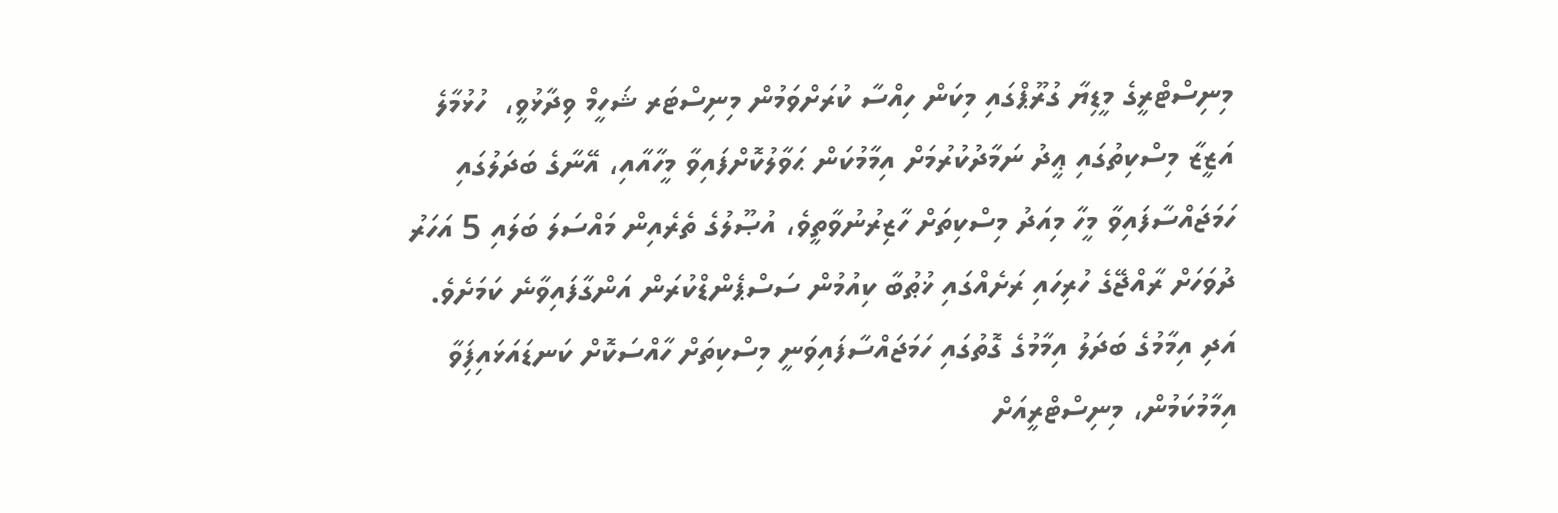މިނިސްޓްރީގެ މީޑިޔާ ގުރޫޕްގައި މިކަން ހިއްސާ ކުރަށްވަމުން މިނިސްޓަރ ޝަހީމް ވިދާޅުވީ،  ހުޅުމާލެ އަޒީޒާ މިސްކިތުގައި ޢީދު ނަމާދުކުރުމަށް އިމާމުކަން ޙަވާލުކޮށްފައިވާ މީހާއާއި، އޭނާގެ ބަދަލުގައި ހަމަޖައްސާފައިވާ މީހާ މިއަދު މިސްކިތަށް ހާޒިރުނުވާތީވެ، އުޞޫލުގެ ތެރެއިން މައްސަލަ ބަލައި 5 އަހަރު ދުވަހަށް ރާއްޖޭގެ ހުރިހައި ރަށެއްގައި ޚުޠުބާ ކިއުމުން ސަސްޕެންޑްކުރަން އަންގާފައިވާނެ ކަމަށެވެ.
އަދި އިމާމުގެ ބަދަލު އިމާމުގެ ގޮތުގައި ހަމަޖައްސާފައިވަނީ މިސްކިތަށް ހާއްސަކޮށް ކަނޑައަޅައިފަިވާ އިމާމުކަމުން، މިނިސްޓްރީއަށް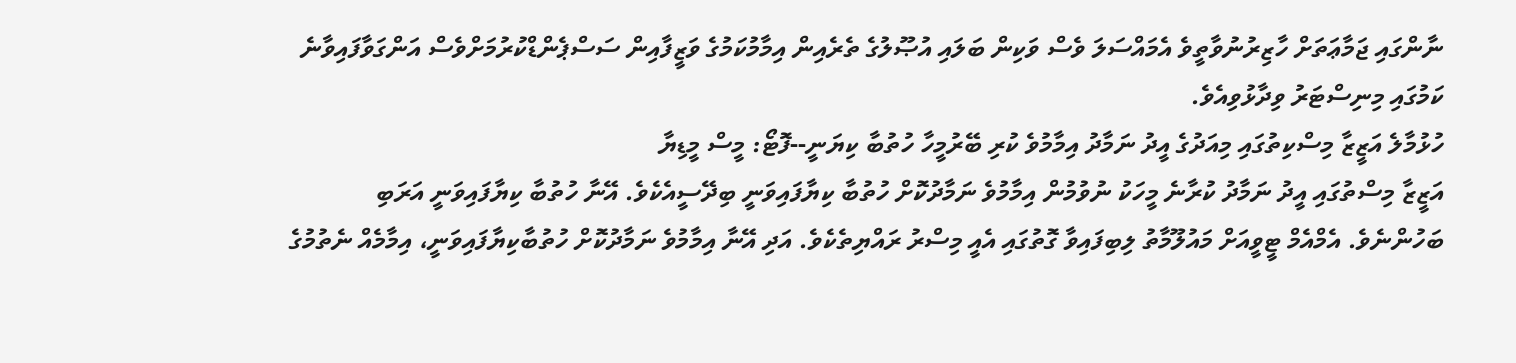ނާންގައި ޖަމާޢަތަށް ހާޒިރުނުވާތީވެ އެމައްސަލަ ވެސް ވަކިން ބަލައި އުޞޫލުގެ ތެރެއިން އިމާމުކަމުގެ ވަޒީފާއިން ސަސްޕެންޑްކުރުމަށްވެސް އަންގަވާފައިވާނެ ކަމުގައި މިނިސްޓަރު ވިދާޅުވިއެވެ.
ހުޅުމާލެ އަޒީޒާ މިސްކިތުގައި މިއަދުގެ އީދު ނަމާދު އިމާމުވެ ކުރި ބޭރުމީހާ ހުތުބާ ކިޔަނީ--ފޮޓޯ: މީސް މީޑިޔާ
އަޒީޒާ މިސްތުގައި އީދު ނަމާދު ކުރާނެ މީހަކު ނުވުމުން އިމާމުވެ ނަމާދުކޮށް ހުތުބާ ކިޔާފައިވަނީ ބިދޭސީއެކެވެ. އޭނާ ހުތުބާ ކިޔާފައިވަނީ އަރަބި ބަހުންނެވެ. އެމްއެމް ޓީވީއަށް މައުލޫމާތު ލިބިފައިވާ ގޮތުގައި އެއީ މިސްރު ރައްޔިތެކެވެ. އަދި އޭނާ އިމާމުވެ ނަމާދުކޮށް ހުތުބާކިޔާފައިވަނީ، އިމާމެއް ނެތުމުގެ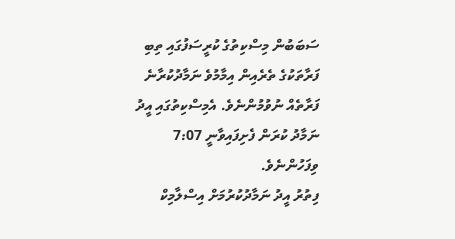ސަބަބުން މިސްކިތުގެ ކުރީސަފުގައި ތިބި ފަރާތަކުގެ ތެރެއިން އިމާމުވެ ނަމާދުކުރާނެ ފަރާތެއް ނުވުމުންނެވެ. އެމިސްކިތުގައި އީދު ނަމާދު ކުރަން ފެށިފައިވާނީ 7:07 ވިފަހުންނެވެ.
ފިތުރު އީދު ނަމާދުކުރުމަށް އިސްލާމިކް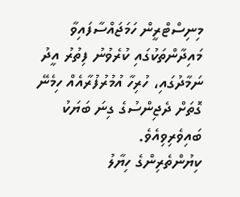މިނިސްޓްރީން ހަމަޖައްސާފައިވާ މައިދާންތަކުގައި ކުރެވުނު ފިތުރު އީދު ނަމާދުގައި، ހުރިހާ އުމުރުފުރާއެއް ހިމެނޭ ގޮތަށް ދެޖިންސުގެ ގިނަ ބަޔަކު ބައިވެރިވިއެވެ.
ކިޔުންތެރިންގެ ހިޔާލު